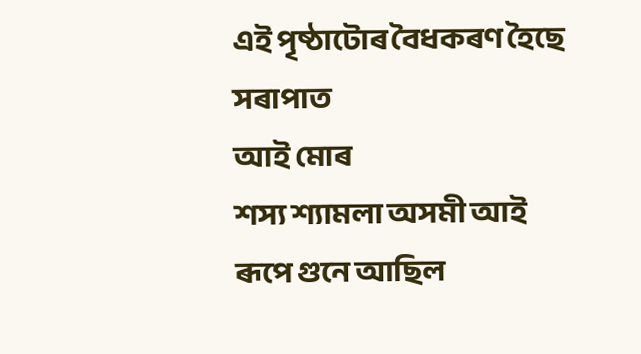এই পৃষ্ঠাটোৰ বৈধকৰণ হৈছে
সৰাপাত
আই মোৰ
শস্য শ্যামলা অসমী আই
ৰূপে গুনে আছিল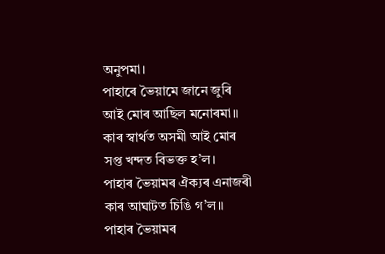অনুপমা।
পাহাৰে ভৈয়ামে জানে জুৰি
আই মোৰ আছিল মনোৰমা॥
কাৰ স্বাৰ্থত অসমী আই মোৰ
সপ্ত খন্দত বিভক্ত হ’ল।
পাহাৰ ভৈয়ামৰ ঐক্যৰ এনাজৰী
কাৰ আঘাটত চিঙি গ’ল॥
পাহাৰ ভৈয়ামৰ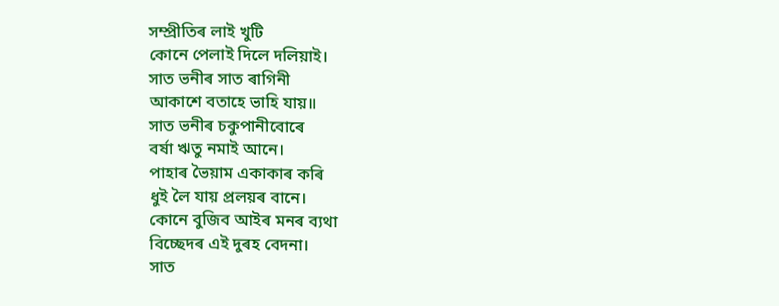সম্প্ৰীতিৰ লাই খুটি
কোনে পেলাই দিলে দলিয়াই।
সাত ভনীৰ সাত ৰাগিনী
আকাশে বতাহে ভাহি যায়॥
সাত ভনীৰ চকুপানীবোৰে
বৰ্ষা ঋতু নমাই আনে।
পাহাৰ ভৈয়াম একাকাৰ কৰি
ধুই লৈ যায় প্ৰলয়ৰ বানে।
কোনে বুজিব আইৰ মনৰ ব্যথা
বিচ্ছেদৰ এই দুৰহ বেদনা।
সাত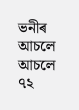ভনীৰ আচলে আচলে
৭২